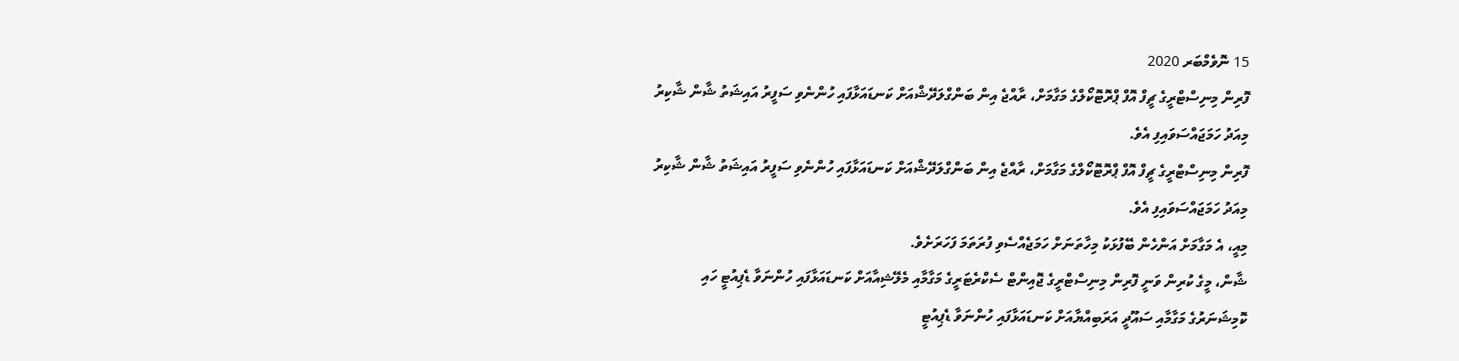15 ނޮވެމްބަރ 2020
ފޮރިން މިނިސްޓްރީގެ ޗީފް އޮފް ޕްރޮޓޮކޯލްގެ މަގާމަށް، ރާއްޖެ އިން ބަންގްލަދޭޝްއަށް ކަނޑައަޅާފައި ހުންނެވި ސަފީރު އައިޝަތު ޝާން ޝާކިރު މިއަދު ހަމަޖައްސަވައިފި އެވެ.
ފޮރިން މިނިސްޓްރީގެ ޗީފް އޮފް ޕްރޮޓޮކޯލްގެ މަގާމަށް، ރާއްޖެ އިން ބަންގްލަދޭޝްއަށް ކަނޑައަޅާފައި ހުންނެވި ސަފީރު އައިޝަތު ޝާން ޝާކިރު މިއަދު ހަމަޖައްސަވައިފި އެވެ.
މިއީ، އެ މަގާމަށް އަންހެން ބޭފުޅަކު މިހާތަނަށް ހަމަޖެއްސެވި ފުރަތަމަ ފަހަރަށެވެ.
ޝާން، މީގެ ކުރިން ވަނީ ފޮރިން މިނިސްޓްރީގެ ޖޮއިންޓް ސެކްރެޓަރީގެ މަގާމާއި މެލޭޝިއާއަށް ކަނޑައަޅާފައި ހުންނަވާ ޑެޕިއުޓީ ހައި ކޮމިޝަނަރުގެ މަގާމާއި ސައޫދީ އަރަބިއްޔާއަށް ކަނޑައަޅާފައި ހުންނަވާ ޑެޕިއުޓީ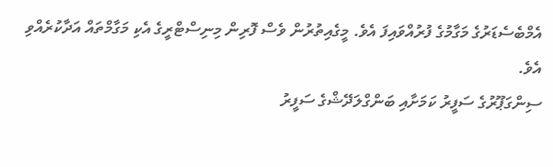އެމްބެސެޑަރުގެ މަގާމުގެ ފުރުއްވައިފަ އެވެ. މީގެއިތުރުން ވެސް ފޮރިން މިނިސްޓްރީގެ އެކި މަގާމްތައް އަދާކުރެއްވި އެވެ.
ސިންގަޕޫރުގެ ސަފީރު ކަމަށާއި ބަންގްލަދޭޝްގެ ސަފީރު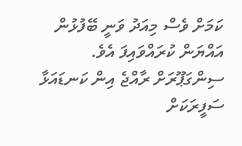ކަމަށް ވެސް މިއަދު ވަނީ ބޭފުޅުން އައްޔަން ކުރައްވައިފަ އެވެ.
ސިންގަޕޫރަށް ރާއްޖެ އިން ކަނޑައަޅާ ސަފީރަކަށް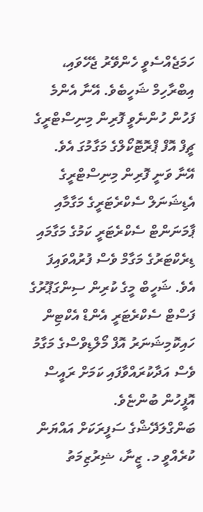ހަމަޖެއްސެވީ ހެންވޭރު ޖެހޭވައި، އިބްރާހިމް ޝަހީބެވެ. އޭނާ އެންމެ ފަހުން ހުންނެވީ ފޮރިން މިނިސްޓްރީގެ ޗީފް އޮފް ޕްރޮޓޮކޯލްގެ މަގާމުގަ އެވެ.
އޭނާ ވަނީ ފޮރިން މިނިސްޓްރީގެ އެޑިޝަނަލް ސެކްރެޓަރީގެ މަގާމާއި ޕާމަނަންޓް ސެކްރެޓަރީ ކަމުގެ މަގާމައި ޑިރެކްޓަރުގެ މަގާމް ވެސް ފުރުއްވައިފަ އެވެ. ޝަހީބް މީގެ ކުރިން ސިންގަޕޫރުގެ ފަސްޓް ސެކްރެޓަރީ އެންޑް އެކްޓިން ހައިކޮމިޝަނަރު އޮފް މޯލްޑިވްސްގެ މަގާމު ވެސް އަދާކުރައްވާފައި ކަމަށް ރައީސް އޮފީހުން ބުންޏެވެ.
ބަންގްލަދޭޝްގެ ސަފީރަކަށް އައްޔަން ކުރެއްވީ މ. ޒީނާ، ޝިރުޒިމަތު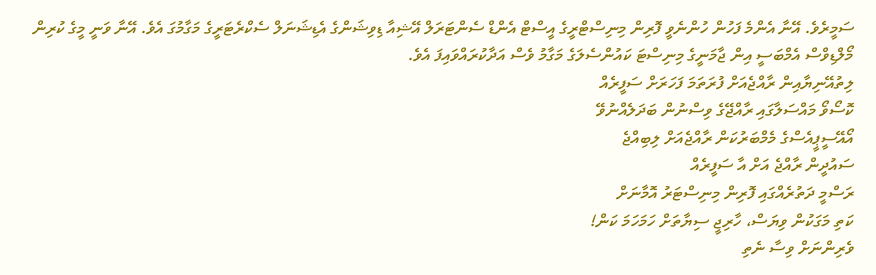ސަމީރެވެ. އޭނާ އެންމެ ފަހުން ހުންނެވީ ފޮރިން މިނިސްޓްރީގެ އީސްޓް އެންޑް ސެންޓަރަލް އޭޝިއާ ޑިވިޝަންގެ އެޑިޝަނަލް ސެކްރެޓަރީގެ މަގާމުގަ އެވެ. އޭނާ ވަނީ މީގެ ކުރިން މޯލްޑިވްސް އެމްބަސީ އިން ޖާމަނީގެ މިނިސްޓަ ކައުންސެލަގެ މަގާމު ވެސް އަދާކުރައްވައިފަ އެވެ.
ލިތުއޭނިޔާއިން ރާއްޖެއަށް ފުރަތަމަ ފަހަރަށް ސަފީރެއް
ކޮސޯވޯ މައްސަލާގައި ރާއްޖޭގެ ވިސްނުން ބަދަލެއްނުވޭ
އޯއޭސީޕީއެސްގެ މެމްބަރުކަން ރާއްޖެއަށް ލިބިއްޖެ
ސައުދީން ރާއްޖެ އަށް އާ ސަފީރެއް
ރަސްމީ ދަތުރެއްގައި ފޮރިން މިނިސްޓަރު އޮމާނަށް
ކަތި މަގަކުން ވިޔަސް، ހާރިޖީ ސިޔާތަށް ހަމަހަމަ ކަން!
ވެރިންނަށް ވިސާ ނެތި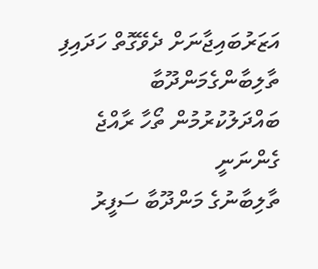އަޒަރުބައިޖާނަށް ދެވޭގޮތް ހަދައިފި
ތާލިބާންގެމަންދޫބާ ބައްދަލުކުރުމުން ތޯހާ ރާއްޖެ ގެންނަނީ
ތާލިބާނުގެ މަންދޫބާ ސަފީރު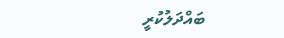ބައްދަލުކުރީ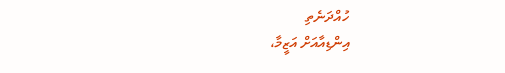ހުއްދަނެތި
އިންޑިއާއަށް އަޒީމާ،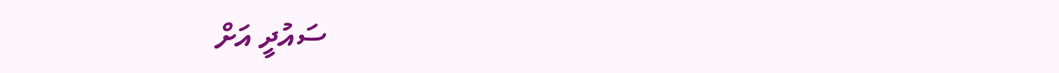ސައުދީ އަށް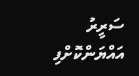ސަރީރު އައްޔަންކޮށްފި